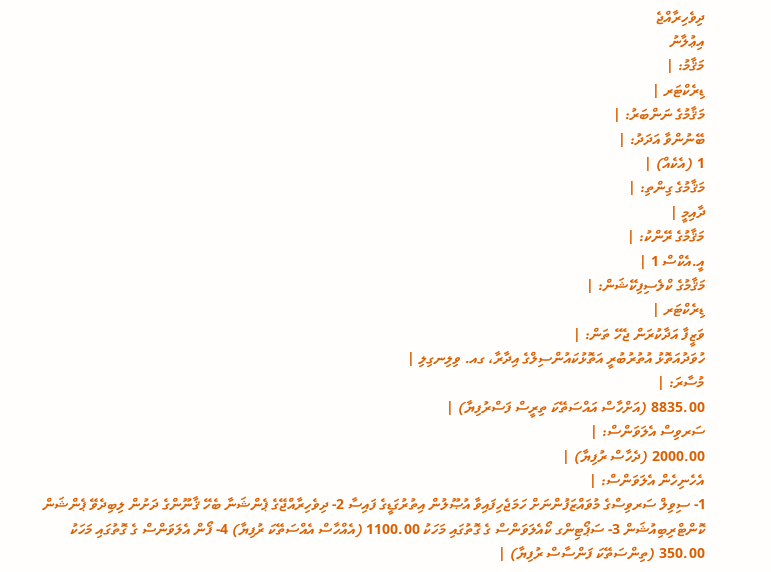ދިވެހިރާއްޖެ
އިޢުލާނު
މަޤާމު: |
ޑިރެކްޓަރ |
މަޤާމުގެ ނަންބަރު: |
ބޭނުންވާ އަދަދު: |
1 (އެކެއް) |
މަޤާމުގެ ގިންތި: |
ދާއިމީ |
މަޤާމުގެ ރޭންކު: |
އީ.އެކްސް 1 |
މަޤާމުގެ ކްލެސިފިކޭޝަން: |
ޑިރެކްޓަރ |
ވަޒީފާ އަދާކުރަން ޖެހޭ ތަން: |
ހުވަދުއަތޮޅު އުތުރުބުރީ އަތޮޅުކައުންސިލްގެ އިދާރާ، ގއ. ވިލިނގިލި |
މުސާރަ: |
8835.00 (އަށްހާސް އައްސަތޭކަ ތިރީސް ފަސްރުފިޔާ) |
ސަރވިސް އެލަވަންސް: |
2000.00 (ދެހާސް ރުފިޔާ) |
އެހެނިހެން އެލަވަންސް: |
1- ސިވިލް ސަރވިސްގެ މުވައްޒަފުންނަށް ހަމަޖެހިފައިވާ އުޞޫލުން އިތުރުގަޑީގެ ފައިސާ 2- ދިވެހިރާއްޖޭގެ ޕެންޝަނާ ބެހޭ ޤާނޫންގެ ދަށުން ލިބިދެވޭ ޕެންޝަން ކޮންޓްރިބިއުޝަން 3- ސަޕޯޓިންގ ކޯއެލަވަންސް ގެ ގޮތުގައި މަހަކު 1100.00 (އެއްހާސް އެއްސަތޭކަ ރުފިޔާ) 4- ފޯން އެލަވަންސް ގެ ގޮތުގައި މަހަކު 350.00 (ތިންސަތޭކަ ފަންސާސް ރުފިޔާ) |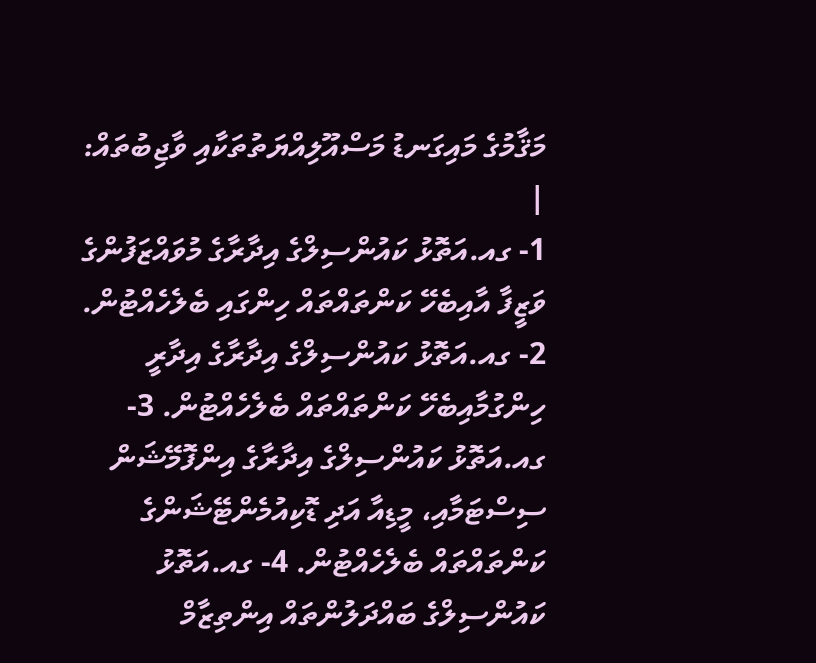މަޤާމުގެ މައިގަނޑު މަސްއޫލިއްޔަތުތަކާއި ވާޖިބުތައް: |
1- ގއ.އަތޮޅު ކައުންސިލްގެ އިދާރާގެ މުވައްޒަފުންގެ ވަޒީފާ އާއިބެހޭ ކަންތައްތައް ހިންގައި ބެލެހެއްޓުން. 2- ގއ.އަތޮޅު ކައުންސިލްގެ އިދާރާގެ އިދާރީ ހިންގުމާއިބެހޭ ކަންތައްތައް ބެލެހެއްޓުން. 3- ގއ.އަތޮޅު ކައުންސިލްގެ އިދާރާގެ އިންފޮމޭޝަން ސިސްޓަމާއި، މީޑިއާ އަދި ޑޮކިއުމެންޓޭޝަންގެ ކަންތައްތައް ބެލެހެއްޓުން. 4- ގއ.އަތޮޅު ކައުންސިލްގެ ބައްދަލުންތައް އިންތިޒާމް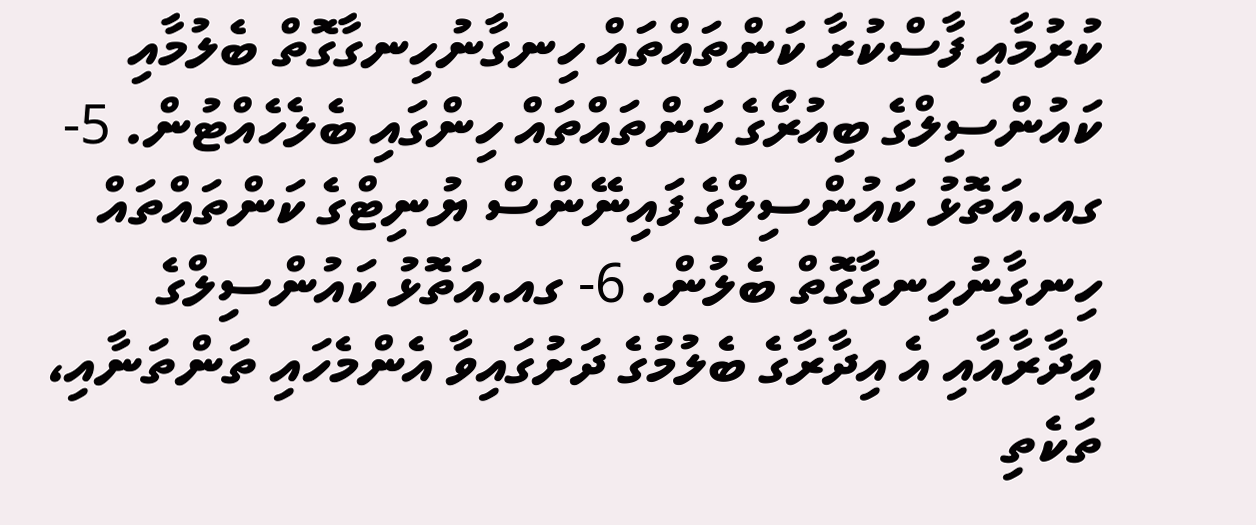ކުރުމާއި ފާސްކުރާ ކަންތައްތައް ހިނގާނުހިނގާގޮތް ބެލުމާއި ކައުންސިލްގެ ބިއުރޯގެ ކަންތައްތައް ހިންގައި ބެލެހެއްޓުން. 5- ގއ.އަތޮޅު ކައުންސިލްގެ ފައިނޭންސް ޔުނިޓްގެ ކަންތައްތައް ހިނގާނުހިނގާގޮތް ބެލުން. 6- ގއ.އަތޮޅު ކައުންސިލްގެ އިދާރާއާއި އެ އިދާރާގެ ބެލުމުގެ ދަށުގައިވާ އެންމެހައި ތަންތަނާއި، ތަކެތި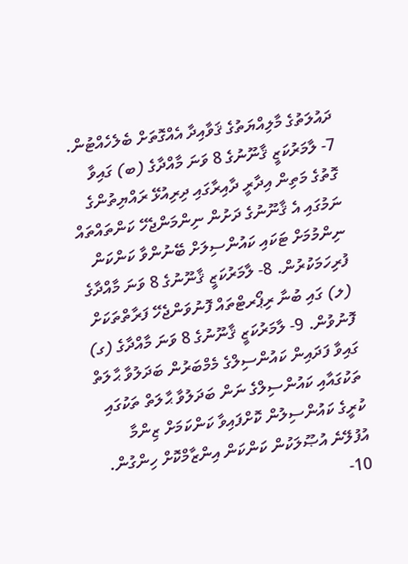ދައުލަތުގެ މާލިއްޔަތުގެ ޤަވާއިދާ އެއްގޮތަށް ބެލެހެއްޓުން. 7- ލާމަރުކަޒީ ޤާނޫނުގެ 8 ވަނަ މާއްދާގެ (ބ) ގައިވާ ގޮތުގެ މަތިން އިދާރީ ދާއިރާގައި ދިރިއުޅޭ ރައްޔިތުންގެ ނަމުގައި އެ ޤާނޫނުގެ ދަށުން ނިންމަންޖެހޭ ކަންތައްތައް ނިންމުމަށް ޓަކައި ކައުންސިލަށް ބޭނުންވާ ކަންކަން ފުރިހަމަކުރުން. 8- ލާމަރުކަޒީ ޤާނޫނުގެ 8 ވަނަ މާއްދާގެ (ލ) ގައި ބުނާ ރިޕޯރޓްތައް ފޮނުވަންޖެހޭ ފަރާތްތަކަށް ފޮނުވުން. 9- ލާމަރުކަޒީ ޤާނޫނުގެ 8 ވަނަ މާއްދާގެ (ގ) ގައިވާ ފަދައިން ކައުންސިލްގެ މެމްބަރުން ބަދަލުވާ ޙާލަތް ތަކުގައާއި ކައުންސިލްގެ ނަން ބަދަލުވާ ޙާލަތް ތަކުގައި ކުރީގެ ކައުންސިލުން ކޮށްފައިވާ ކަންކަމަށް ޒިންމާ އުފުލޭނެ އުޞޫލަކުން ކަންކަން އިންޒާމްކޮށް ހިންގުން. 10-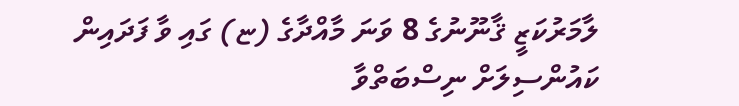ލާމަރުކަޒީ ޤާނޫނުގެ 8 ވަނަ މާއްދާގެ (ޏ) ގައި ވާ ފަދައިން ކައުންސިލަށް ނިސްބަތްވާ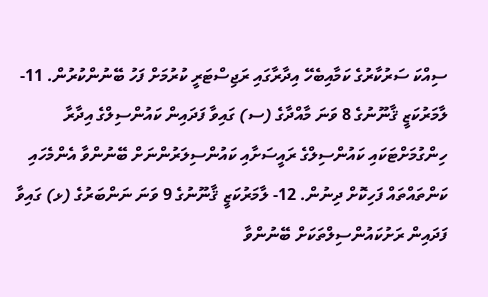ސިއްކަ ސަރުކާރުގެ ކަމާއިބެހޭ އިދާރާގައި ރަޖިސްޓަރީ ކުރުމަށް ފަހު ބޭނުންކުރުން. 11- ލާމަރުކަޒީ ޤާނޫނުގެ 8 ވަނަ މާއްދާގެ (ސ) ގައިވާ ފަދައިން ކައުންސިލްގެ އިދާރާ ހިންގުމަށްޓަކައި ކައުންސިލްގެ ރައީސަށާއި ކައުންސިލަރުންނަށް ބޭނުންވާ އެންމެހައި ކަންތައްތައް ފަހިކޮށް ދިނުން. 12- ލާމަރުކަޒީ ޤާނޫނުގެ 9 ވަނަ ނަންބަރުގެ (ޅ) ގައިވާ ފަދައިން ރަށުކައުންސިލްތަކަށް ބޭނުންވާ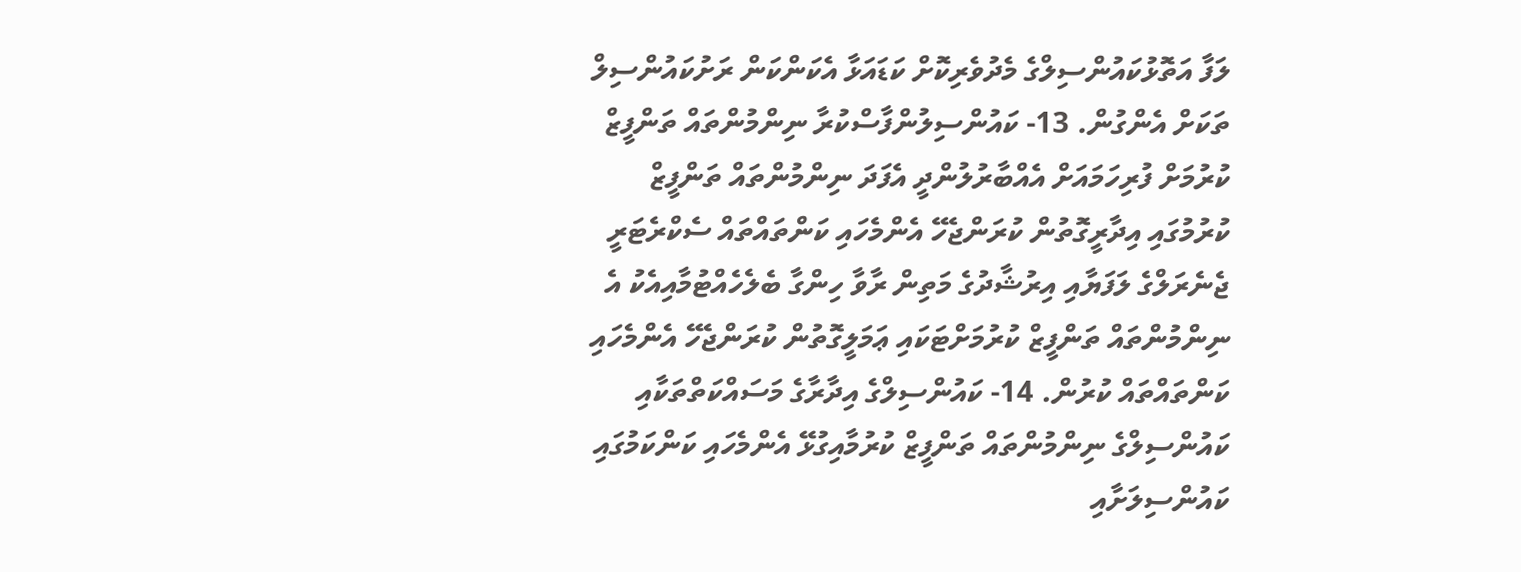ލަފާ އަތޮޅުކައުންސިލްގެ މެދުވެރިކޮށް ކަޑައަޅާ އެކަންކަން ރަށުކައުންސިލް ތަކަށް އެންގުން. 13- ކައުންސިލުންފާސްކުރާ ނިންމުންތައް ތަންފީޒް ކުރުމަށް ފުރިހަމައަށް އެއްބާރުލުންދީ އެފަދަ ނިންމުންތައް ތަންފީޒް ކުރުމުގައި އިދާރީގޮތުން ކުރަންޖެހޭ އެންމެހައި ކަންތައްތައް ސެކްރެޓަރީ ޖެނެރަލްގެ ލަފަޔާއި އިރުޝާދުގެ މަތިން ރާވާ ހިންގާ ބެލެހެއްޓުމާއިއެކު އެ ނިންމުންތައް ތަންފީޒް ކުރުމަށްޓަކައި ޢަމަލީގޮތުން ކުރަންޖެހޭ އެންމެހައި ކަންތައްތައް ކުރުން. 14- ކައުންސިލްގެ އިދާރާގެ މަސައްކަތްތަކާއި ކައުންސިލްގެ ނިންމުންތައް ތަންފީޒް ކުރުމާއިގުޅޭ އެންމެހައި ކަންކަމުގައި ކައުންސިލަށާއި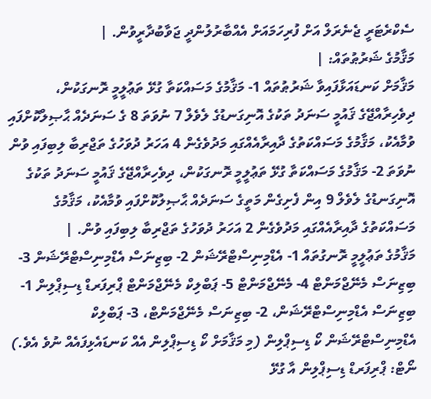ސެކްރެޓަރީ ޖެނެރަލް އަށް ފުރިހަމައަށް އެއްބާރުލުންދީ ޖަވާބުދާރީވުން. |
މަޤާމުގެ ޝަރުޠުތައް: |
މަޤާމަށް ކަނޑައަޅާފައިވާ ޝަރުޠުތައް 1- މަޤާމުގެ މަސައްކަތާ ގުޅޭ ތަޢުލީމީ ރޮނގަކުން، ދިވެހިރާއްޖޭގެ ޤައުމީ ސަނަދު ތަކުގެ އޮނިގަނޑުގެ ލެވެލް 7 ނުވަތަ 8 ގެ ސަނަދެއް ޙާޞިލްކޮށްފައި ވުމާއެކު، މަޤާމުގެ މަސައްކަތުގެ ދާއިރާއެއްގައި މަދުވެގެން 4 އަހަރު ދުވަހުގެ ތަޖްރިބާ ލިބިފައި ވުން ނުވަތަ 2- މަޤާމުގެ މަސައްކަތާ ގުޅޭ ތަޢުލީމީ ރޮނގަކުން، ދިވެހިރާއްޖޭގެ ޤައުމީ ސަނަދު ތަކުގެ އޮނިގަނޑުގެ ލެވެލް 9 އިން ފެށިގެން މަތީގެ ސަނަދެއް ޙާޞިލުކޮށްފައި ވުމާއެކު، މަޤާމުގެ މަސައްކަތުގެ ދާއިރާއެއްގައި މަދުވެގެން 2 އަހަރު ދުވަހުގެ ތަޖްރިބާ ލިބިފައި ވުން. |
މަޤާމުގެ ތަޢުލީމީ ރޮނގުތައް 1- އެޑްމިނިސްޓްރޭޝަން 2- ބިޒިނަސް އެޑްމިނިސްޓްރޭޝަން 3- ބިޒިނަސް މެނޭޖްމަންޓް 4- މެނޭޖްމަންޓް 5- ޕަބްލިކް މެނޭޖްމަންޓް ޕްރިފަރޑް ޑިސިޕްލިން 1- ބިޒިނަސް އެޑްމިނިސްޓްރޭޝަން، 2- ބިޒިނަސް މެނޭޖްމަންޓް، 3- ޕަބްލިކް އެޑްމިނިސްޓްރޭޝަން ކޯ ޑިސިޕްލިން (މި މަޤާމަށް ކޯ ޑިސިޕްލިން އެއް ކަނޑައެޅިފައެއް ނުވެ އެވެ.) ނޯޓް: ޕްރިފަރޑް ޑިސިޕްލިން އާ ގުޅޭ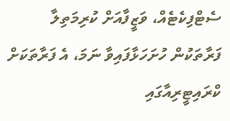ސެޓްފިކެޓެއް، ވަޒީފާއަށް ކުރިމަތިލާ ފަރާތަކުން ހުށަހަޅާފައިވާ ނަމަ، އެ ފަރާތަކަށް ކްރައިޓީރިއާގައި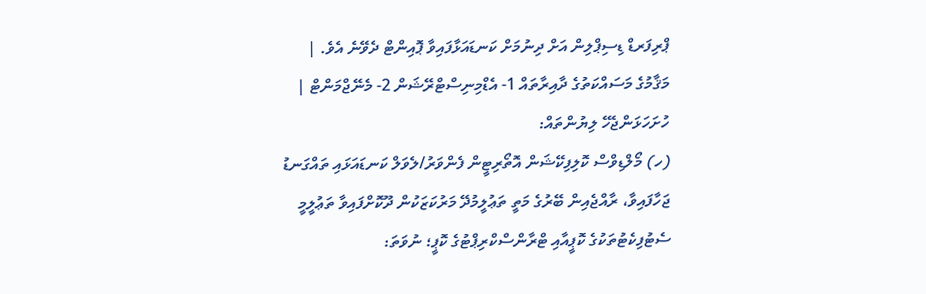ޕްރިފަރޑް ޑިސިޕްލިން އަށް ދިނުމަށް ކަނޑައަޅާފައިވާ ޕޮއިންޓް ދެވޭނެ އެވެ. |
މަޤާމުގެ މަސައްކަތުގެ ދާއިރާތައް 1- އެޑްމިނިސްޓްރޭޝަން 2- މެނޭޖްމަންޓް |
ހުށަހަޅަންޖެހޭ ލިޔުންތައް:
(ހ) މޯލްޑިވްސް ކޮލިފިކޭޝަން އޮތޯރިޓީން ފެންވަރު/ލެވަލް ކަނޑައަޅައި ތައްގަނޑު ޖަހާފައިވާ، ރާއްޖެއިން ބޭރުގެ މަތީ ތަޢުލީމުދޭ މަރުކަޒަކުން ދޫކޮށްފައިވާ ތަޢުލީމީ ސެޓުފިކެޓުތަކުގެ ކޮޕީއާއި ޓްރާންސްކްރިޕްޓުގެ ކޮޕީ؛ ނުވަތަ: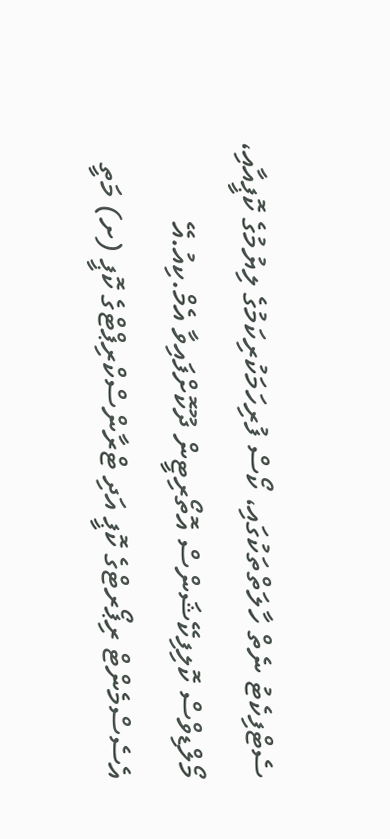ސެޓްފިކެޓު ނެތް ހާލަތްތަކުގައި، ކޯސް ފުރިހަމަކުރިކަމުގެ ލިޔުމުގެ ކޮޕީއާއި، މޯލްޑިވްސް ކޮލިފިކޭޝަންސް އޮތޯރިޓީން ދޫކޮށްފައިވާ އެމް.ކިއު.އޭ އެސެސްމެންޓް ރިޕޯރޓްގެ ކޮޕީ އަދި ޓްރާންސްކްރިޕްޓްގެ ކޮޕީ (ށ) މަތީ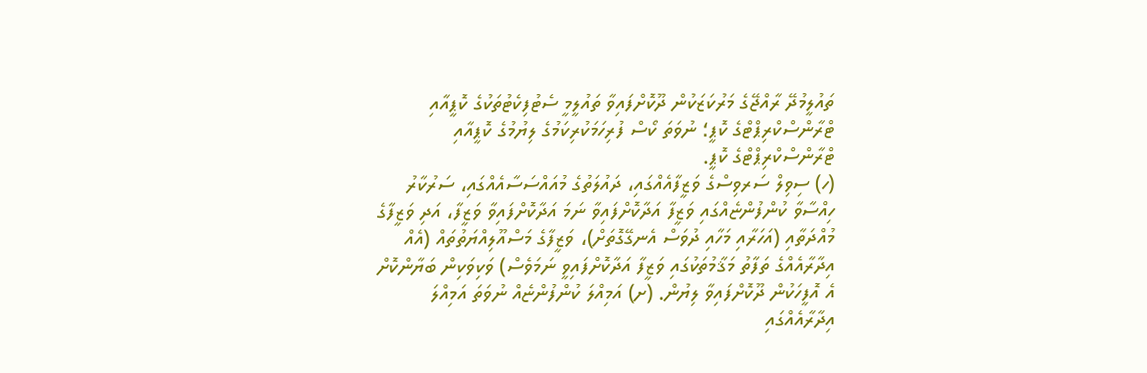ތައުލީމުދޭ ރާއްޖޭގެ މަރުކަޒަކުން ދޫކޮށްފައިވާ ތައުލީމީ ސެޓުފިކެޓުތަކުގެ ކޮޕީއާއި ޓްރާންސްކްރިޕްޓްގެ ކޮޕީ؛ ނުވަތަ ކޯސް ފުރިހަމަކުރިކަމުގެ ލިޔުމުގެ ކޮޕީއާއި ޓްރާންސްކްރިޕްޓްގެ ކޮޕީ.
(ހ) ސިވިލް ސަރވިސްގެ ވަޒީފާއެއްގައި، ދައުލަތުގެ މުއައްސަސާއެއްގައި، ސަރުކާރު ހިއްސާވާ ކުންފުންޏެއްގައި ވަޒީފާ އަދާކޮށްފައިވާ ނަމަ އަދާކޮށްފައިވާ ވަޒީފާ، އަދި ވަޒީފާގެ މުއްދަތާއި (އަހަރާއި މަހާއި ދުވަސް އެނގޭގޮތަށް)، ވަޒީފާގެ މަސްއޫލިއްޔަތުތައް (އެއް އިދާރާއެއްގެ ތަފާތު މަޤާމުތަކުގައި ވަޒީފާ އަދާކޮށްފައިވީ ނަމަވެސް) ވަކިވަކިން ބަޔާންކޮށް އެ އޮފީހަކުން ދޫކޮށްފައިވާ ލިޔުން. (ށ) އަމިއްލަ ކުންފުންޏެއް ނުވަތަ އަމިއްލަ އިދާރާއެއްގައި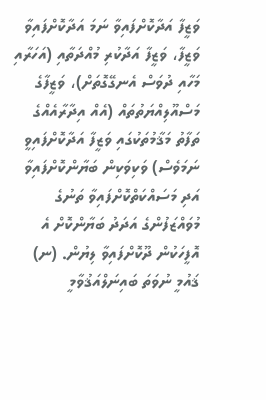ވަޒީފާ އަދާކޮށްފައިވާ ނަމަ އަދާކޮށްފައިވާ ވަޒީފާ، ވަޒީފާ އަދާކުރި މުއްދަތާއި (އަހަރާއި މަހާއި ދުވަސް އެނގޭގޮތަށް)، ވަޒީފާގެ މަސްއޫލިއްޔަތުތައް (އެއް އިދާރާއެއްގެ ތަފާތު މަޤާމުތަކުގައި ވަޒީފާ އަދާކޮށްފައިވީ ނަމަވެސް) ވަކިވަކިން ބަޔާންކޮށްފައިވާ އަދި މަސައްކަތްކޮށްފައިވާ ތަނުގެ މުވައްޒަފުންގެ އަދަދު ބަޔާންކޮށް އެ އޮފީހަކުން ދޫކޮށްފައިވާ ލިޔުން. (ނ) ޤައުމީ ނުވަތަ ބައިނަލްއަޤުވާމީ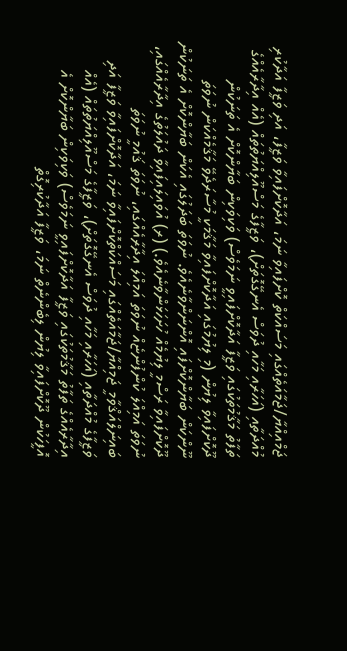ޖަމްއިއްޔާ/ޖަމާއަތެއްގައި މަސައްކަތް ކޮށްފައިވާ ނަމަ، އަދާކޮށްފައިވާ ވަޒީފާ، އަދި ވަޒީފާ އަދާކުރި މުއްދަތާއި (އަހަރާއި މަހާއި ދުވަސް އެނގޭގޮތަށް)، ވަޒީފާގެ މަސްއޫލިއްޔަތުތައް (އެއް އިދާރާއެއްގެ ތަފާތު މަޤާމުތަކުގައި ވަޒީފާ އަދާކޮށްފައިވީ ނަމަވެސް) ވަކިވަކިން ބަޔާންކޮށް އެ ތަނަކުން ދޫކޮށްފައިވާ ލިޔުން (މި ލިޔުމުގައި އަދާކޮށްފައިވާ މަޤާމަކީ މުސާރަދެވޭ މަޤާމެއްކަން ނުވަތަ ނޫންކަން ބަޔާންކޮށްފައި އޮންނަންވާނެއެވެ. ނުވަތަ ބަދަލުގައި އެކަން ބަޔާންކޮށް އެ ތަނަކުން ދޫކޮށްފައިވާ ރަސްމީ ލިޔުމެއް ހުށަހަޅަންވާނެއެވެ.) (ރ) އުވައިލައިފައިވާ ދައުލަތުގެ އިދާރާއެއްގައި، ނުވަތަ އަމިއްލަ ކުންފުންޏެއް ނުވަތަ އަމިއްލަ އިދާރާއެއްގައި، ނުވަތަ ޤައުމީ ނުވަތަ ބައިނަލްއަޤްވާމީ ޖަމިއްޔާ/ޖަމާއަތެއްގައި މަސައްކަތްކޮށްފައިވާ ނަމަ، އަދާކޮށްފައިވާ ވަޒީފާ އަދި ވަޒީފާގެ މުއްދަތާއި (އަހަރާއި މަހާއި ދުވަސް އެނގޭގޮތަށް)، ވަޒީފާގެ މަސްއޫލިއްޔަތުތައް (އެއް އިދާރާއެއްގެ ތަފާތު މަޤާމުތަކުގައި ވަޒީފާ އަދާކޮށްފައިވީ ނަމަވެސް) ވަކިވަކިން ބަޔާންކޮށް އެ އޮފީހަކުން ދޫކޮށްފައިވާ ލިޔުން ލިބެންނެތް ނަމަ، ވަޒީފާ އަދާކުރިގޮތް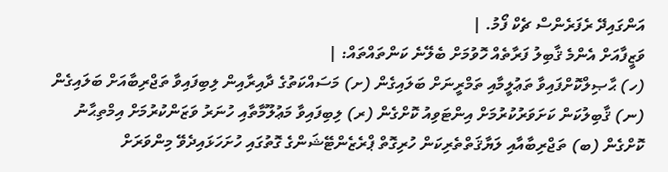އަންގައިދޭ ރެފަރެންސް ޗެކް ފޯމު. |
ވަޒީފާއަށް އެންމެ ޤާބިލު ފަރާތެއް ހޮވުމަށް ބެލޭނެ ކަންތައްތައް: |
(ހ) ޙާޞިލްކޮށްފައިވާ ތަޢުލީމާއި ތަމްރީނަށް ބަލައިގެން (ށ) މަސައްކަތުގެ ދާއިރާއިން ލިބިފައިވާ ތަޖްރިބާއަށް ބަލައިގެން (ނ) ޤާބިލުކަން ކަށަވަރުކުރުމަށް އިންޓަވިއު ކޮށްގެން (ރ) ލިބިފައިވާ މަޢުލޫމާތާއި ހުނަރު ވަޒަންކުރުމަށް އިމްތިޙާނު ކޮށްގެން (ބ) ތަޖްރިބާއާއި ލަޔާޤަތްތެރިކަން ހުރިގޮތް ޕްރެޒެންޓޭޝަންގެ ގޮތުގައި ހުށަހަޅައިދެވޭ މިންވަރަށް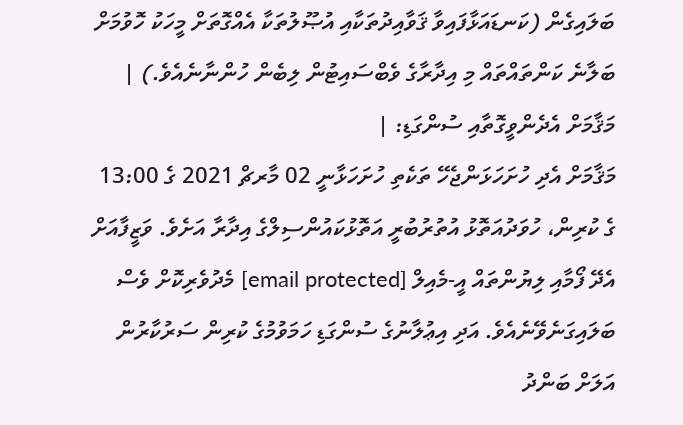ބަލައިގެން (ކަނޑައަޅާފައިވާ ޤަވާއިދުތަކާއި އުޞޫލުތަކާ އެއްގޮތަށް މީހަކު ހޮވުމަށް ބަލާނެ ކަންތައްތައް މި އިދާރާގެ ވެބްސައިޓުން ލިބެން ހުންނާނެއެވެ.) |
މަޤާމަށް އެދެންވީގޮތާއި ސުންގަޑި: |
މަޤާމަށް އެދި ހުށަހަޅަންޖެހޭ ތަކެތި ހުށަހަޅާނީ 02 މާރޗް 2021 ގެ 13:00 ގެ ކުރިން، ހުވަދުއަތޮޅު އުތުރުބުރީ އަތޮޅުކައުންސިލްގެ އިދާރާ އަށެވެ. ވަޒީފާއަށް އެދޭ ފޯމާއި ލިޔުންތައް އީ-މެއިލް [email protected] މެދުވެރިކޮށް ވެސް ބަލައިގަނެވޭނެއެވެ. އަދި އިޢުލާނުގެ ސުންގަޑި ހަމަވުމުގެ ކުރިން ސަރުކާރުން އަލަށް ބަންދު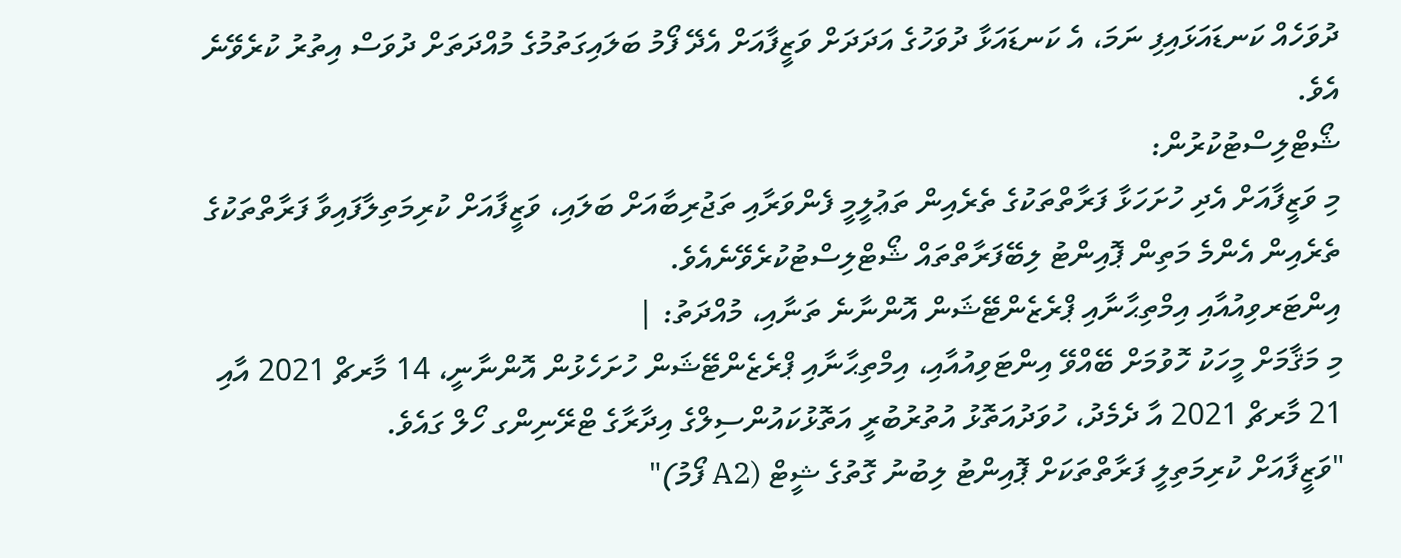ދުވަހެއް ކަނޑައަޅައިފި ނަމަ، އެ ކަނޑައަޅާ ދުވަހުގެ އަދަދަށް ވަޒީފާއަށް އެދޭ ފޯމު ބަލައިގަތުމުގެ މުއްދަތަށް ދުވަސް އިތުރު ކުރެވޭނެ އެވެ.
ޝޯޓްލިސްޓުކުރުން:
މި ވަޒީފާއަށް އެދި ހުށަހަޅާ ފަރާތްތަކުގެ ތެރެއިން ތަޢުލީމީ ފެންވަރާއި ތަޖުރިބާއަށް ބަލައި، ވަޒީފާއަށް ކުރިމަތިލާފައިވާ ފަރާތްތަކުގެ ތެރެއިން އެންމެ މަތިން ޕޮއިންޓު ލިބޭފަރާތްތައް ޝޯޓްލިސްޓުކުރެވޭނެއެވެ.
އިންޓަރވިއުއާއި އިމްތިޙާނާއި ޕްރެޒެންޓޭޝަން އޮންނާނެ ތަނާއި، މުއްދަތު: |
މި މަޤާމަށް މީހަކު ހޮވުމަށް ބޭއްވޭ އިންޓަވިއުއާއި، އިމްތިޙާނާއި ޕްރެޒެންޓޭޝަން ހުށަހެޅުން އޮންނާނީ، 14 މާރޗް 2021 އާއި 21 މާރޗް 2021 އާ ދެމެދު، ހުވަދުއަތޮޅު އުތުރުބުރީ އަތޮޅުކައުންސިލްގެ އިދާރާގެ ޓްރޭނިންގ ހޯލް ގައެވެ.
"ވަޒީފާއަށް ކުރިމަތިލީ ފަރާތްތަކަށް ޕޮއިންޓު ލިބުނު ގޮތުގެ ޝީޓް (A2 ފޯމު)"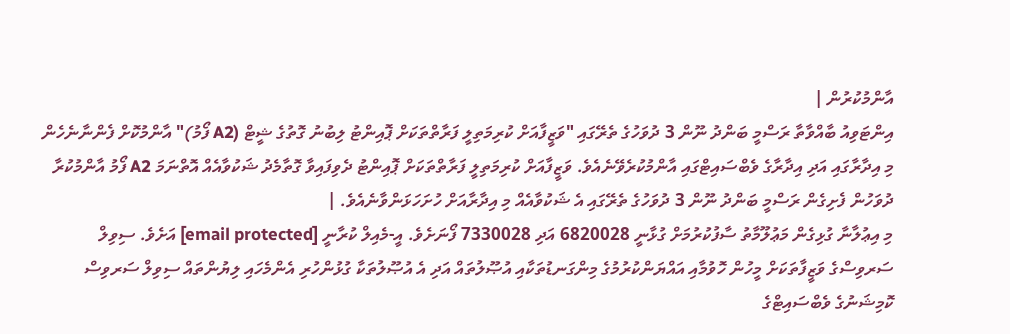އާންމުކުރުން |
އިންޓަވިއު ބާއްވާތާ ރަސްމީ ބަންދު ނޫން 3 ދުވަހުގެ ތެރޭގައި "ވަޒީފާއަށް ކުރިމަތިލީ ފަރާތްތަކަށް ޕޮއިންޓު ލިބުނު ގޮތުގެ ޝީޓް (A2 ފޯމު)" އާންމުކޮށް ފެންނާނެހެން މި އިދާރާގައި އަދި އިދާރާގެ ވެބްސައިޓްގައި އާންމުކުރެވޭނެއެވެ. ވަޒީފާއަށް ކުރިމަތިލީ ފަރާތްތަކަށް ޕޮއިންޓު ދެވިފައިވާ ގޮތާމެދު ޝަކުވާއެއް އޮތްނަމަ A2 ފޯމު އާންމުކުރާ ދުވަހުން ފެށިގެން ރަސްމީ ބަންދު ނޫން 3 ދުވަހުގެ ތެރޭގައި އެ ޝަކުވާއެއް މި އިދާރާއަށް ހުށަހަޅަންވާނެއެވެ. |
މި އިޢުލާނާ ގުޅިގެން މަޢުލޫމާތު ސާފުކުރުމަށް ގުޅާނީ 6820028 އަދި 7330028 ފޯނަށެވެ. އީ-މެއިލް ކުރާނީ [email protected] އަށެވެ. ސިވިލް ސަރވިސްގެ ވަޒީފާތަކަށް މީހުން ހޮވުމާއި އައްޔަންކުރުމުގެ މިންގަނޑުތަކާއި އުޞޫލުތައް އަދި އެ އުޞޫލުތަކާ ގުޅުންހުރި އެންމެހައި ލިޔުންތައް ސިވިލް ސަރވިސް ކޮމިޝަނުގެ ވެބްސައިޓްގެ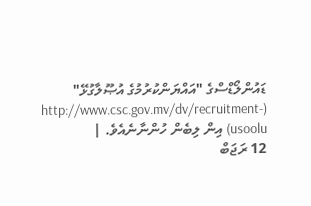ޑައުންލޯޑްސްގެ "އައްޔަންކުރުމުގެ އުޞޫލާގުޅޭ" (http://www.csc.gov.mv/dv/recruitment-usoolu) އިން ލިބެން ހުންނާނެއެވެ. |
12 ރަޖަބް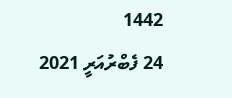1442
24 ފެބްރުއަރީ 2021